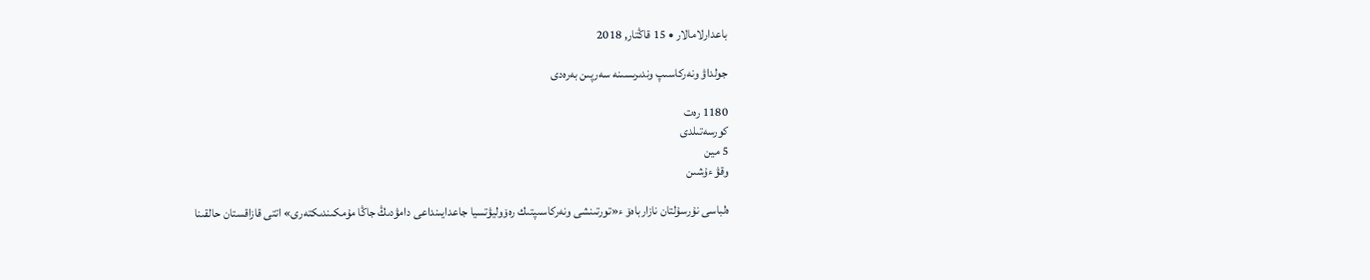باعدارلامالار • 15 قاڭتار, 2018

جولداۋ ونەركاسىپ وندىرىسىنە سەرپىن بەرەدى

1180 رەت
كورسەتىلدى
5 مين
وقۋ ءۇشىن

ەلباسى نۇرسۇلتان نازارباەۆ ء«تورتىنشى ونەركاسىپتىك رەۆوليۋتسيا جاعدايىنداعى دامۋدىڭ جاڭا مۇمكىندىكتەرى» اتتى قازاقستان حالقىنا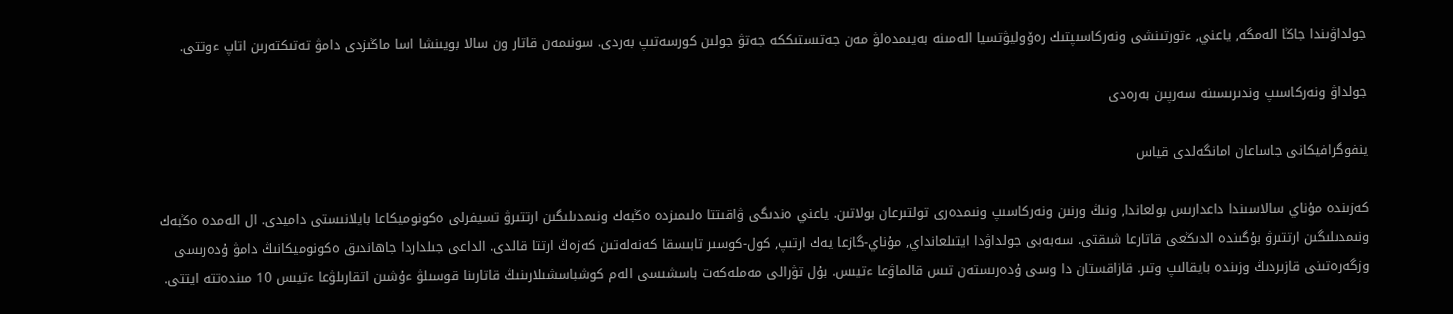جولداۋىندا جاڭا الەمگە, ياعني, ءتورتىنشى ونەركاسىپتىك رەۆوليۋتسيا الەمىنە بەيىمدەلۋ مەن جەتىستىككە جەتۋ جولىن كورسەتىپ بەردى. سونىمەن قاتار ون سالا بويىنشا اسا ماڭىزدى دامۋ تەتىكتەرىن اتاپ ءوتتى.

جولداۋ ونەركاسىپ وندىرىسىنە سەرپىن بەرەدى

ينفوگرافيكانى جاساعان امانگەلدى قياس

كەزىندە مۇناي سالاسىندا داعدارىس بولعاندا, ونىڭ ورنىن ونەركاسىپ ونىمدەرى تولتىرعان بولاتىن. ياعني ەندىگى ۋاقىتتا ەلىمىزدە ەڭبەك ونىمدىلىگىن ارتتىرۋ تسيفرلى ەكونوميكاعا بايلانىستى داميدى. ال الەمدە ەڭبەك ونىمدىلىگىن ارتتىرۋ بۇگىندە الدىڭعى قاتارعا شىقتى. سەبەبى جولداۋدا ايتىلعانداي, مۇناي-گازعا يەك ارتىپ, كول-كوسىر تابىسقا كەنەلەتىن كەزەڭ ارتتا قالدى. الداعى جىلداردا جاھاندىق ەكونوميكانىڭ دامۋ ۇدەرىسى وزگەرەتىنى قازىردىڭ وزىندە بايقالىپ وتىر. قازاقستان دا وسى ۇدەرىستەن تىس قالماۋعا ءتيىس. بۇل تۋرالى مەملەكەت باسشىسى الەم كوشباسشىلارىنىڭ قاتارىنا قوسىلۋ ءۇشىن اتقارىلۋعا ءتيىس 10 مىندەتتە ايتتى.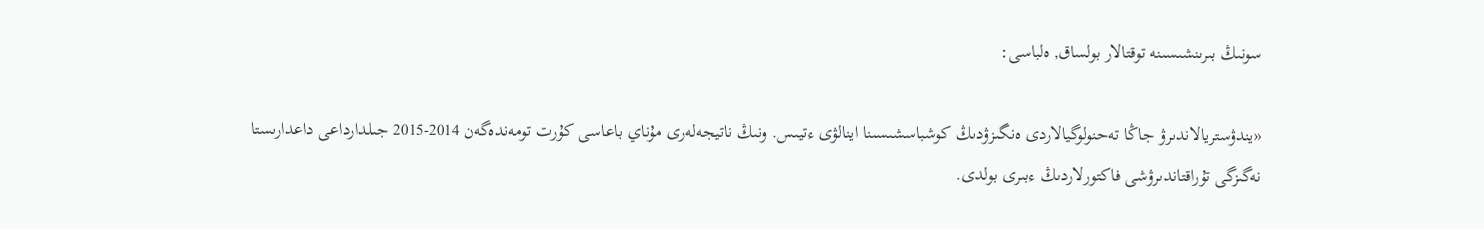سونىڭ بىرىنشىسىنە توقتالار بولساق, ەلباسى:

«يندۋستريالاندىرۋ جاڭا تەحنولوگيالاردى ەنگىزۋدىڭ كوشباسشىسىنا اينالۋى ءتيىس. ونىڭ ناتيجەلەرى مۇناي باعاسى كۇرت تومەندەگەن 2014-2015 جىلدارداعى داعدارىستا نەگىزگى تۇراقتاندىرۋشى فاكتورلاردىڭ ءبىرى بولدى.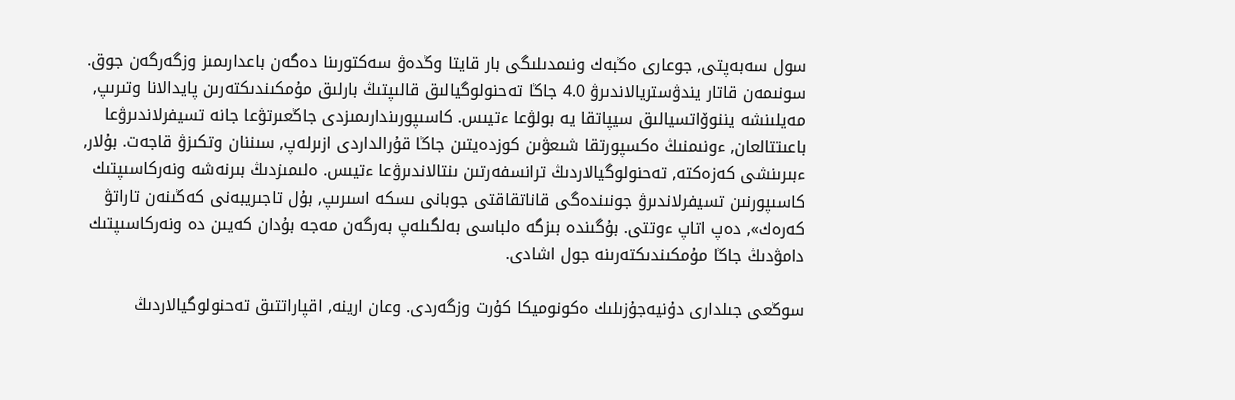سول سەبەپتى, جوعارى ەڭبەك ونىمدىلىگى بار قايتا وڭدەۋ سەكتورىنا دەگەن باعدارىمىز وزگەرگەن جوق. سونىمەن قاتار يندۋستريالاندىرۋ 4.0 جاڭا تەحنولوگيالىق قالىپتىڭ بارلىق مۇمكىندىكتەرىن پايدالانا وتىرىپ, مەيلىنشە يننوۆاتسيالىق سيپاتقا يە بولۋعا ءتيىس. كاسىپورىندارىمىزدى جاڭعىرتۋعا جانە تسيفرلاندىرۋعا باعىتتالعان, ءونىمنىڭ ەكسپورتقا شىعۋىن كوزدەيتىن جاڭا قۇرالداردى ازىرلەپ, سىننان وتكىزۋ قاجەت. بۇلار, ءبىرىنشى كەزەكتە, تەحنولوگيالاردىڭ ترانسفەرتىن ىنتالاندىرۋعا ءتيىس. ەلىمىزدىڭ بىرنەشە ونەركاسىپتىك كاسىپورنىن تسيفرلاندىرۋ جونىندەگى قاناتقاقتى جوبانى ىسكە اسىرىپ, بۇل تاجىريبەنى كەڭىنەن تاراتۋ كەرەك», دەپ اتاپ ءوتتى. بۇگىندە بىزگە ەلباسى بەلگىلەپ بەرگەن مەجە بۇدان كەيىن دە ونەركاسىپتىك دامۋدىڭ جاڭا مۇمكىندىكتەرىنە جول اشادى.

سوڭعى جىلدارى دۇنيەجۇزىلىك ەكونوميكا كۇرت وزگەردى. وعان ارينە, اقپاراتتىق تەحنولوگيالاردىڭ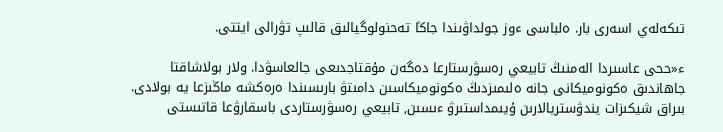تىكەلەي اسەرى بار. ەلباسى ءوز جولداۋىندا جاڭا تەحنولوگيالىق قالىپ تۋرالى ايتتى.

ء«ححى عاسىردا الەمنىڭ تابيعي رەسۋرستارعا دەگەن مۇقتاجدىعى جالعاسۋدا. ولار بولاشاقتا جاھاندىق ەكونوميكانى جانە ەلىمىزدىڭ ەكونوميكاسىن دامىتۋ بارىسىندا ەرەكشە ماڭىزعا يە بولادى. بىراق شيكىزات يندۋستريالارىن ۇيىمداستىرۋ ءىسىن, تابيعي رەسۋرستاردى باسقارۋعا قاتىستى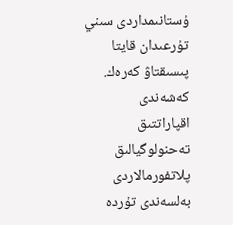ۇستانىمداردى سىني تۇرعىدان قايتا پىسىقتاۋ كەرەك. كەشەندى اقپاراتتىق تەحنولوگيالىق پلاتفورمالاردى بەلسەندى تۇردە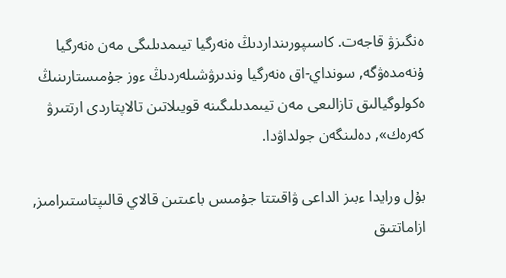ەنگىزۋ قاجەت. كاسىپورىنداردىڭ ەنەرگيا تيىمدىلىگى مەن ەنەرگيا ۇنەمدەۋگە, سونداي-اق ەنەرگيا وندىرۋشىلەردىڭ ءوز جۇمىستارىنىڭ ەكولوگيالىق تازالىعى مەن تيىمدىلىگىنە قويىلاتىن تالاپتاردى ارتتىرۋ كەرەك», دەلىنگەن جولداۋدا.

بۇل ورايدا ءبىز الداعى ۋاقىتتا جۇمىس باعىتىن قالاي قالىپتاستىرامىز, ازاماتتىق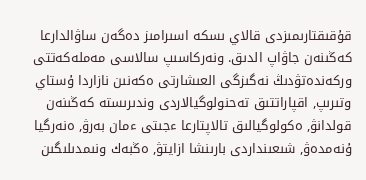قۇقىقتارىمىزدى قالاي ىسكە اسىرامىز دەگەن ساۋالدارعا كەڭىنەن جاۋاپ الدىق. ونەركاسىپ سالاسى مەملەكەتتى وركەندەتۋدىڭ نەگىزگى العىشارتى ەكەنىن نازاردا ۇستاي وتىرىپ, اقپاراتتىق تەحنولوگيالاردى وندىرىستە كەڭىنەن قولدانۋ, ەكولوگيالىق تالاپتارعا ءجىتى ءمان بەرۋ, ەنەرگيا ۇنەمدەۋ, شىعىنداردى بارىنشا ازايتۋ, ەڭبەك ونىمدىلىگىن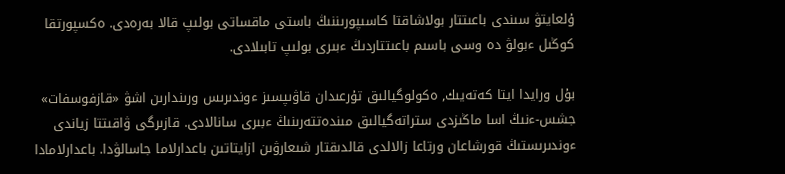ۇلعايتۋ سىندى باعىتتار بولاشاقتا كاسىپورىننىڭ باستى ماقساتى بولىپ قالا بەرەدى. ەكسپورتقا كوڭىل ءبولۋ دە وسى باسىم باعىتتاردىڭ ءبىرى بولىپ تابىلادى.

بۇل ورايدا ايتا كەتەيىك, ەكولوگيالىق تۇرعىدان قاۋىپسىز ءوندىرىس ورىندارىن اشۋ «قازفوسفات» جشس-ءنىڭ اسا ماڭىزدى ستراتەگيالىق مىندەتتەرىنىڭ ءبىرى سانالادى. قازىرگى ۋاقىتتا زياندى ءوندىرىستىڭ قورشاعان ورتاعا زالالدى قالدىقتار شىعارۋىن ازايتاتىن باعدارلاما جاسالۋدا. باعدارلامادا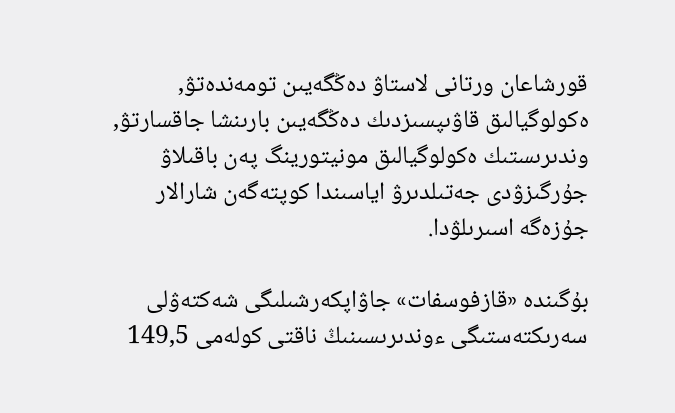قورشاعان ورتانى لاستاۋ دەڭگەيىن تومەندەتۋ, ەكولوگيالىق قاۋىپسىزدىك دەڭگەيىن بارىنشا جاقسارتۋ, وندىرىستىك ەكولوگيالىق مونيتورينگ پەن باقىلاۋ جۇرگىزۋدى جەتىلدىرۋ اياسىندا كوپتەگەن شارالار جۇزەگە اسىرىلۋدا.

بۇگىندە «قازفوسفات» جاۋاپكەرشىلىگى شەكتەۋلى سەرىكتەستىگى ءوندىرىسىنىڭ ناقتى كولەمى 149,5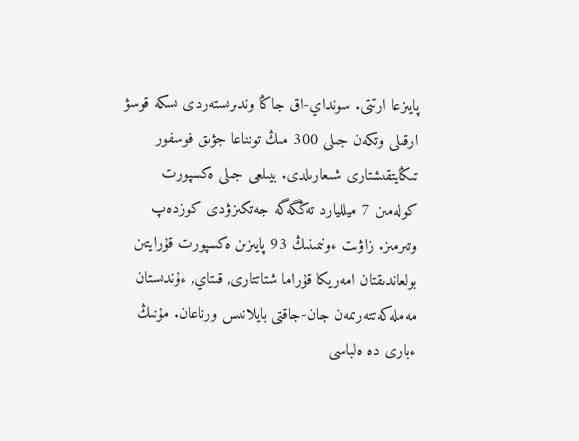پايىزعا ارتتى. سونداي-اق جاڭا وندىرىستەردى ىسكە قوسۋ ارقىلى وتكەن جىلى 300 مىڭ تونناعا جۋىق فوسفور تىڭايتقىشتارى شىعارىلدى. بيىلعى جىلى ەكسپورت كولەمىن 7 ميلليارد تەڭگەگە جەتكىزۋدى كوزدەپ وتىرمىز. زاۋىت ءونىمىنىڭ 93 پايىزىن ەكسپورت قۇرايتىن بولعاندىقتان امەريكا قۇراما شتاتتارى, قىتاي, ءۇندىستان مەملەكەتتەرىمەن جان-جاقتى بايلانىس ورناعان. مۇنىڭ ءبارى دە ەلباسى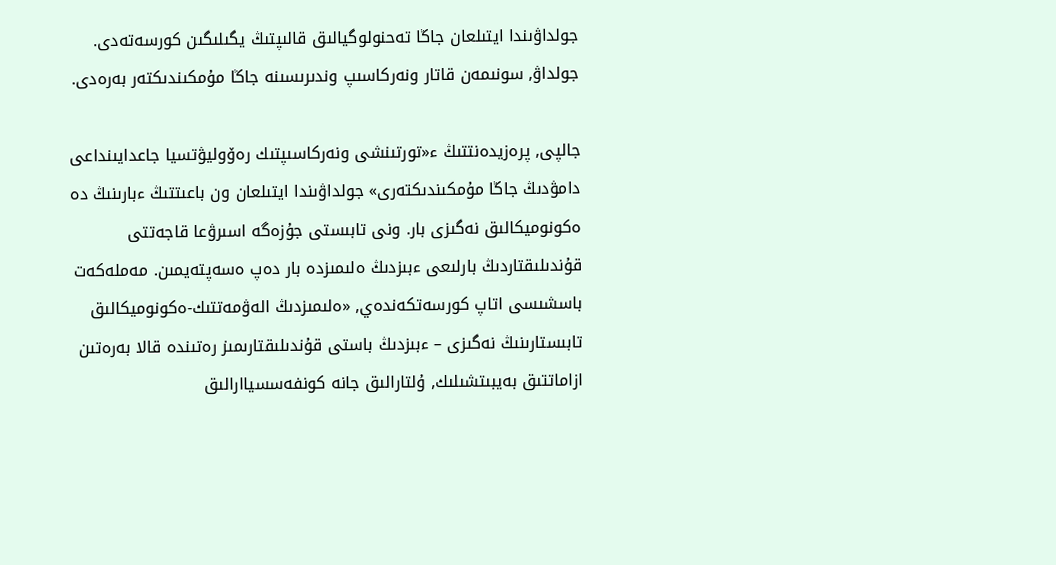جولداۋىندا ايتىلعان جاڭا تەحنولوگيالىق قالىپتىڭ يگىلىگىن كورسەتەدى. جولداۋ, سونىمەن قاتار ونەركاسىپ وندىرىسىنە جاڭا مۇمكىندىكتەر بەرەدى.

جالپى, پرەزيدەنتتىڭ ء«تورتىنشى ونەركاسىپتىك رەۆوليۋتسيا جاعدايىنداعى دامۋدىڭ جاڭا مۇمكىندىكتەرى» جولداۋىندا ايتىلعان ون باعىتتىڭ ءبارىنىڭ دە ەكونوميكالىق نەگىزى بار. ونى تابىستى جۇزەگە اسىرۋعا قاجەتتى قۇندىلىقتاردىڭ بارلىعى ءبىزدىڭ ەلىمىزدە بار دەپ ەسەپتەيمىن. مەملەكەت باسشىسى اتاپ كورسەتكەندەي, «ەلىمىزدىڭ الەۋمەتتىك-ەكونوميكالىق تابىستارىنىڭ نەگىزى – ءبىزدىڭ باستى قۇندىلىقتارىمىز رەتىندە قالا بەرەتىن ازاماتتىق بەيبىتشىلىك, ۇلتارالىق جانە كونفەسسياارالىق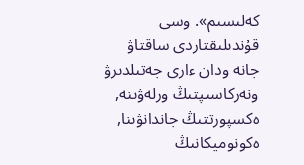كەلىسىم». وسى قۇندىلىقتاردى ساقتاۋ جانە ودان ءارى جەتىلدىرۋ ونەركاسىپتىڭ ورلەۋىنە, ەكسپورتتىڭ جاندانۋىنا, ەكونوميكانىڭ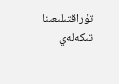تۇراقتىلىعىنا تىكەلەي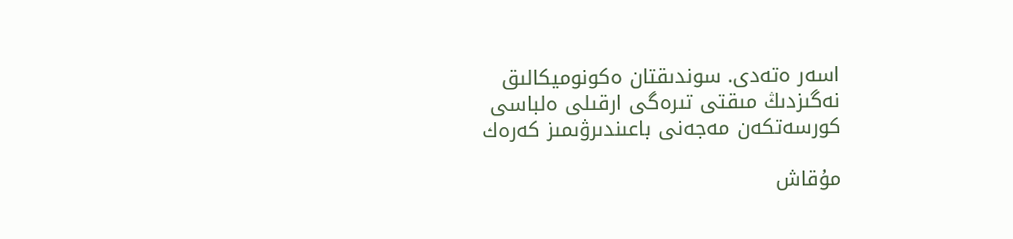اسەر ەتەدى. سوندىقتان ەكونوميكالىق نەگىزدىڭ مىقتى تىرەگى ارقىلى ەلباسى كورسەتكەن مەجەنى باعىندىرۋىمىز كەرەك

مۇقاش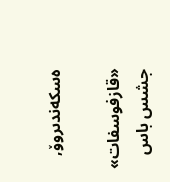ەسكەندىروۆ,

«قازفوسفات» جشس باس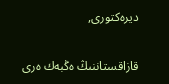ديرەكتورى,

قازاقستاننىڭ ەڭبەك ەرى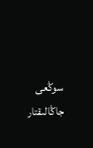سوڭعى جاڭالىقتار